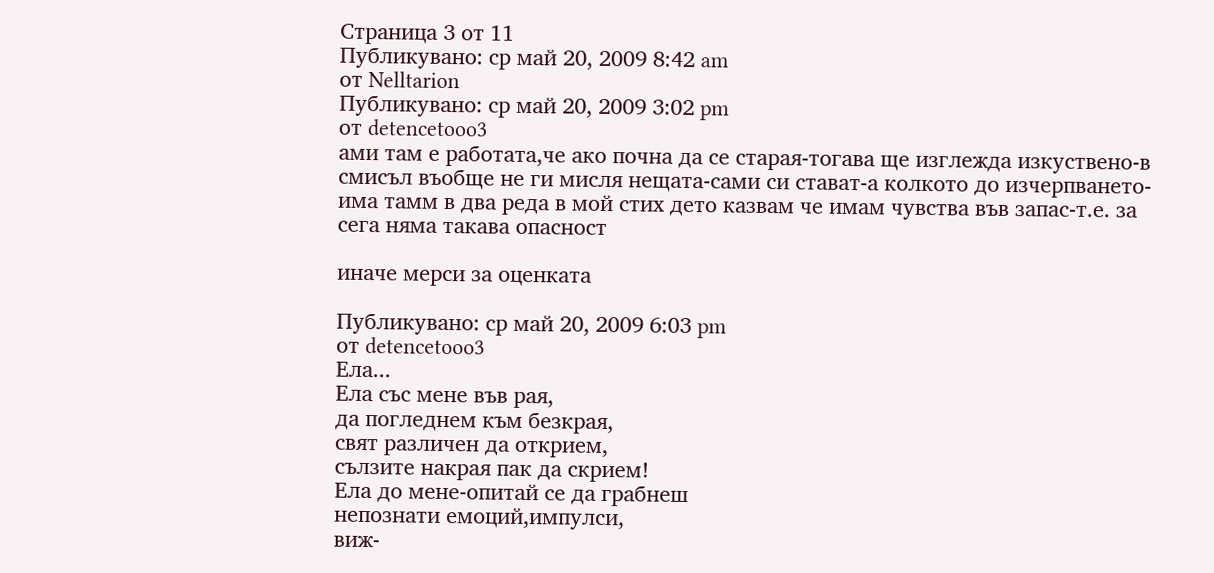Страница 3 от 11
Публикувано: ср май 20, 2009 8:42 am
от Nelltarion
Публикувано: ср май 20, 2009 3:02 pm
от detencetooo3
ами там е работата,че ако почна да се старая-тогава ще изглежда изкуствено-в смисъл въобще не ги мисля нещата-сами си стават-а колкото до изчерпването- има тамм в два реда в мой стих дето казвам че имам чувства във запас-т.е. за сега няма такава опасност

иначе мерси за оценката

Публикувано: ср май 20, 2009 6:03 pm
от detencetooo3
Ела...
Ела със мене във рая,
да погледнем към безкрая,
свят различен да открием,
сълзите накрая пак да скрием!
Ела до мене-опитай се да грабнеш
непознати емоций,импулси,
виж-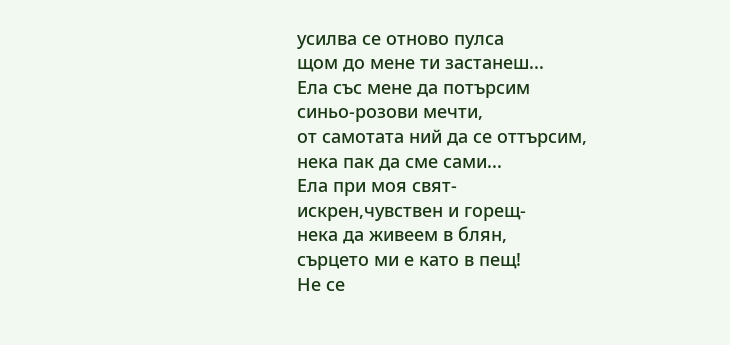усилва се отново пулса
щом до мене ти застанеш...
Ела със мене да потърсим
синьо-розови мечти,
от самотата ний да се оттърсим,
нека пак да сме сами...
Ела при моя свят-
искрен,чувствен и горещ-
нека да живеем в блян,
сърцето ми е като в пещ!
Не се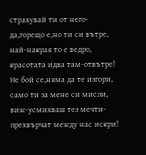страхувай ти от него-
да,горещо е,но ти си вътре,
най-накрая то е ведро,
красотата идва там-отвътре!
Не бой се,няма да те изгори,
само ти за мене си мисли,
виж-усмихваш тез мечти-
прехвърчат между нас искри!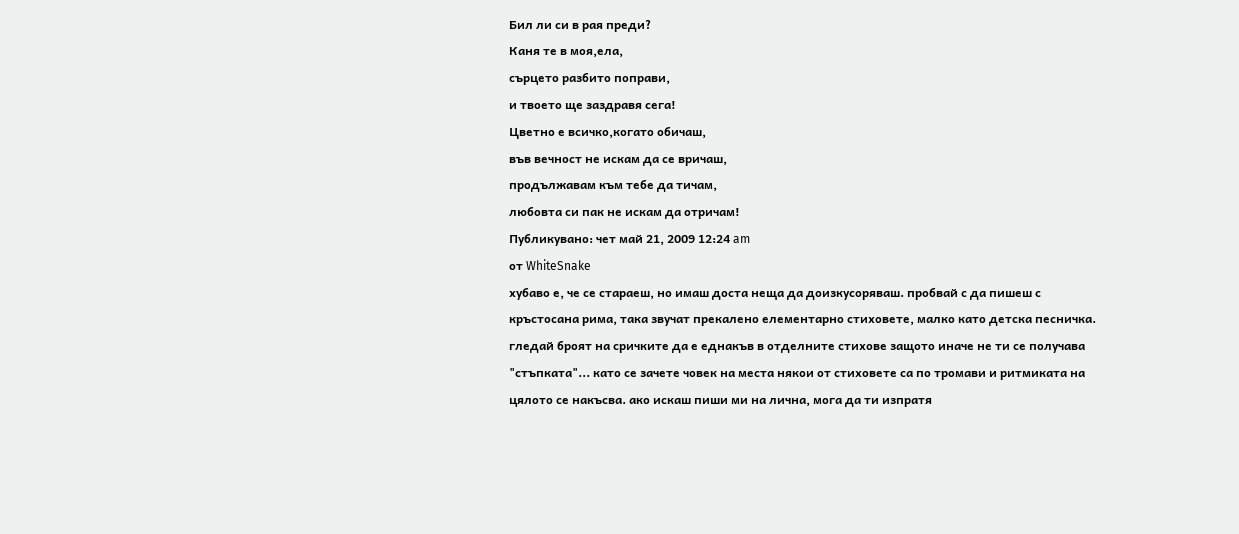Бил ли си в рая преди?
Каня те в моя,ела,
сърцето разбито поправи,
и твоето ще заздравя сега!
Цветно е всичко,когато обичаш,
във вечност не искам да се вричаш,
продължавам към тебе да тичам,
любовта си пак не искам да отричам!
Публикувано: чет май 21, 2009 12:24 am
от WhiteSnake
хубаво е, че се стараеш, но имаш доста неща да доизкусоряваш. пробвай с да пишеш с кръстосана рима, така звучат прекалено елементарно стиховете, малко като детска песничка. гледай броят на сричките да е еднакъв в отделните стихове защото иначе не ти се получава "стъпката"... като се зачете човек на места някои от стиховете са по тромави и ритмиката на цялото се накъсва. ако искаш пиши ми на лична, мога да ти изпратя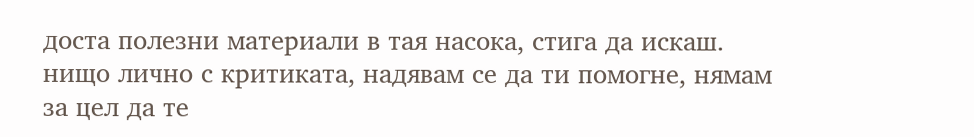доста полезни материали в тая насока, стига да искаш. нищо лично с критиката, надявам се да ти помогне, нямам за цел да те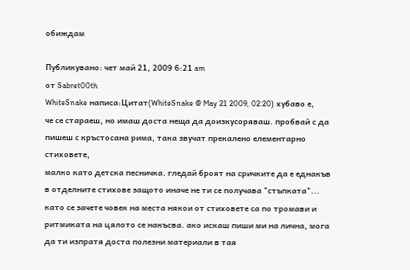обиждам

Публикувано: чет май 21, 2009 6:21 am
от Sabret00th
WhiteSnake написа:Цитат(WhiteSnake @ May 21 2009, 02:20) хубаво е, че се стараеш, но имаш доста неща да доизкусоряваш. пробвай с да пишеш с кръстосана рима, така звучат прекалено елементарно стиховете,
малко като детска песничка. гледай броят на сричките да е еднакъв в отделните стихове защото иначе не ти се получава "стъпката"... като се зачете човек на места някои от стиховете са по тромави и ритмиката на цялото се накъсва. ако искаш пиши ми на лична, мога да ти изпратя доста полезни материали в тая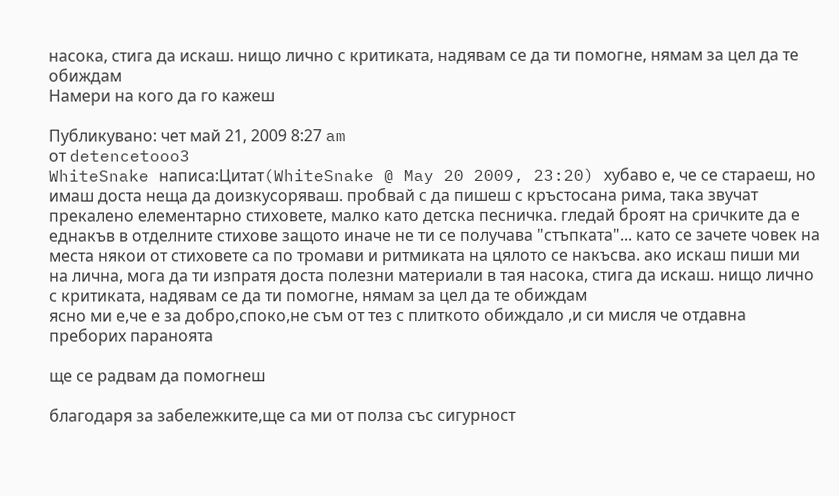насока, стига да искаш. нищо лично с критиката, надявам се да ти помогне, нямам за цел да те обиждам
Намери на кого да го кажеш

Публикувано: чет май 21, 2009 8:27 am
от detencetooo3
WhiteSnake написа:Цитат(WhiteSnake @ May 20 2009, 23:20) хубаво е, че се стараеш, но имаш доста неща да доизкусоряваш. пробвай с да пишеш с кръстосана рима, така звучат прекалено елементарно стиховете, малко като детска песничка. гледай броят на сричките да е еднакъв в отделните стихове защото иначе не ти се получава "стъпката"... като се зачете човек на места някои от стиховете са по тромави и ритмиката на цялото се накъсва. ако искаш пиши ми на лична, мога да ти изпратя доста полезни материали в тая насока, стига да искаш. нищо лично с критиката, надявам се да ти помогне, нямам за цел да те обиждам
ясно ми е,че е за добро,споко,не съм от тез с плиткото обиждало ,и си мисля че отдавна преборих параноята

ще се радвам да помогнеш

благодаря за забележките,ще са ми от полза със сигурност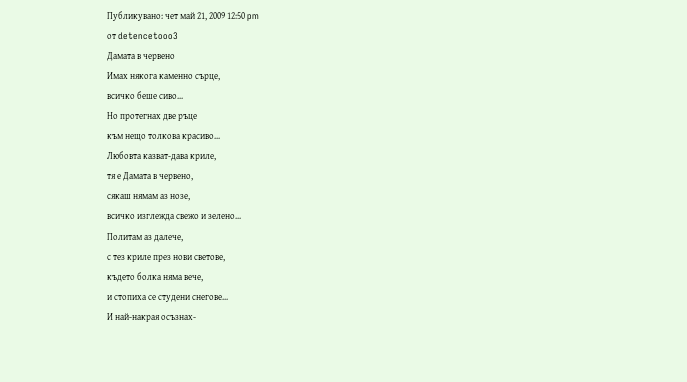Публикувано: чет май 21, 2009 12:50 pm
от detencetooo3
Дамата в червено
Имах някога каменно сърце,
всичко беше сиво...
Но протегнах две ръце
към нещо толкова красиво...
Любовта казват-дава криле,
тя е Дамата в червено,
сякаш нямам аз нозе,
всичко изглежда свежо и зелено...
Политам аз далече,
с тез криле през нови светове,
където болка няма вече,
и стопиха се студени снегове...
И най-накрая осъзнах-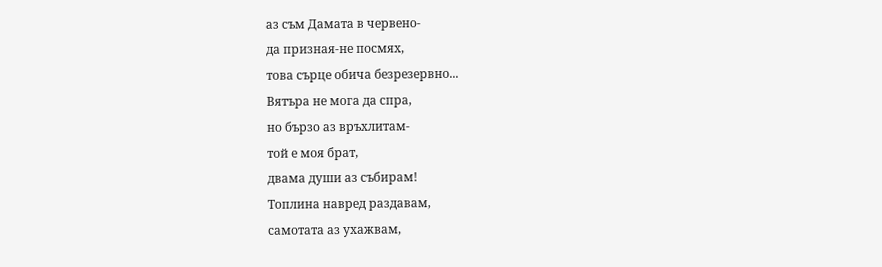аз съм Дамата в червено-
да призная-не посмях,
това сърце обича безрезервно...
Вятъра не мога да спра,
но бързо аз връхлитам-
той е моя брат,
двама души аз събирам!
Топлина навред раздавам,
самотата аз ухажвам,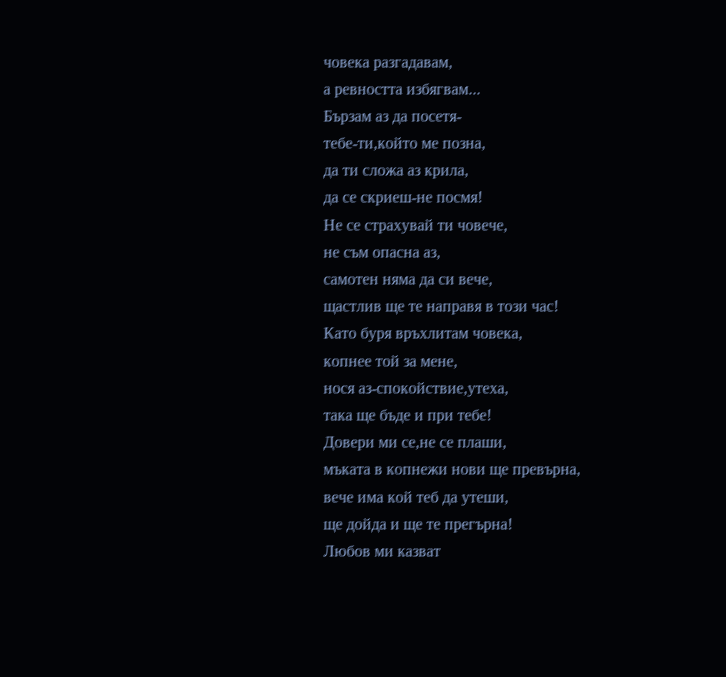човека разгадавам,
а ревността избягвам...
Бързам аз да посетя-
тебе-ти,който ме позна,
да ти сложа аз крила,
да се скриеш-не посмя!
Не се страхувай ти човече,
не съм опасна аз,
самотен няма да си вече,
щастлив ще те направя в този час!
Като буря връхлитам човека,
копнее той за мене,
нося аз-спокойствие,утеха,
така ще бъде и при тебе!
Довери ми се,не се плаши,
мъката в копнежи нови ще превърна,
вече има кой теб да утеши,
ще дойда и ще те прегърна!
Любов ми казват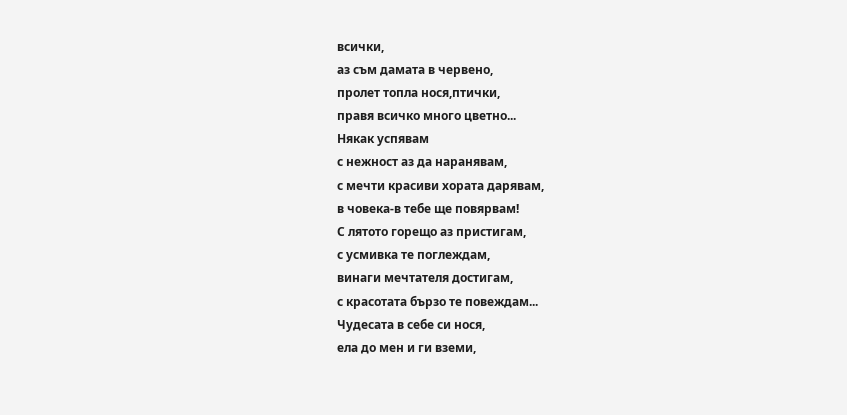всички,
аз съм дамата в червено,
пролет топла нося,птички,
правя всичко много цветно...
Някак успявам
с нежност аз да наранявам,
с мечти красиви хората дарявам,
в човека-в тебе ще повярвам!
С лятото горещо аз пристигам,
с усмивка те поглеждам,
винаги мечтателя достигам,
с красотата бързо те повеждам...
Чудесата в себе си нося,
ела до мен и ги вземи,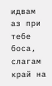идвам аз при тебе боса,
слагам край на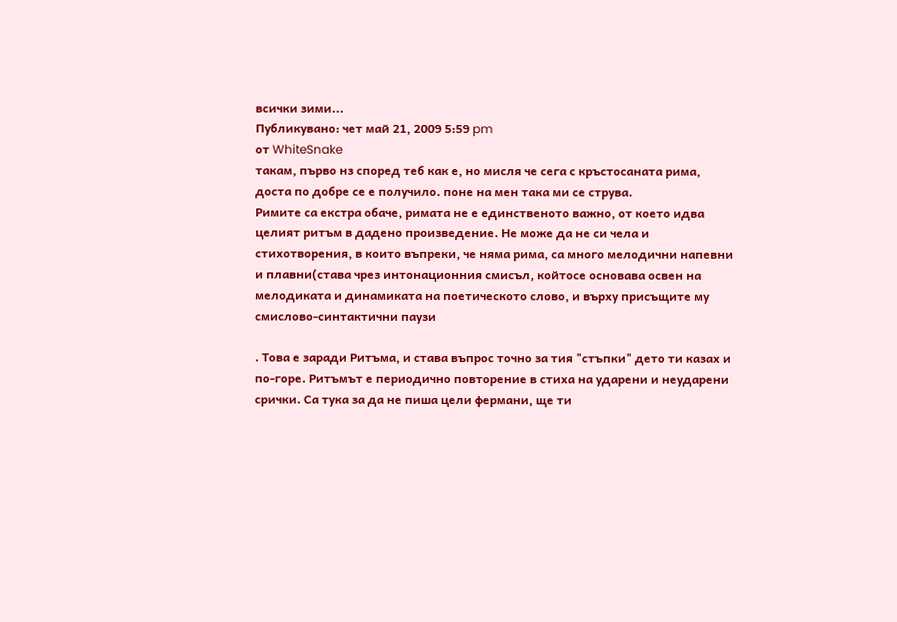всички зими...
Публикувано: чет май 21, 2009 5:59 pm
от WhiteSnake
такам, първо нз според теб как е, но мисля че сега с кръстосаната рима, доста по добре се е получило. поне на мен така ми се струва.
Римите са екстра обаче, римата не е единственото важно, от което идва целият ритъм в дадено произведение. Не може да не си чела и стихотворения, в които въпреки, че няма рима, са много мелодични напевни и плавни(става чрез интонационния смисъл, койтосе основава освен на мелодиката и динамиката на поетическото слово, и върху присъщите му смислово-синтактични паузи

. Това е заради Ритъма, и става въпрос точно за тия "стъпки" дето ти казах и по-горе. Ритъмът е периодично повторение в стиха на ударени и неударени срички. Са тука за да не пиша цели фермани, ще ти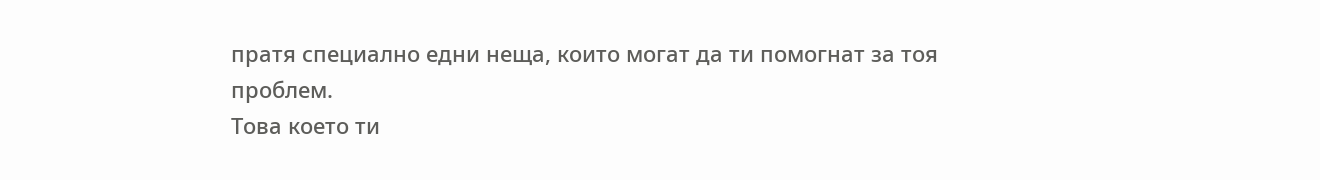пратя специално едни неща, които могат да ти помогнат за тоя проблем.
Това което ти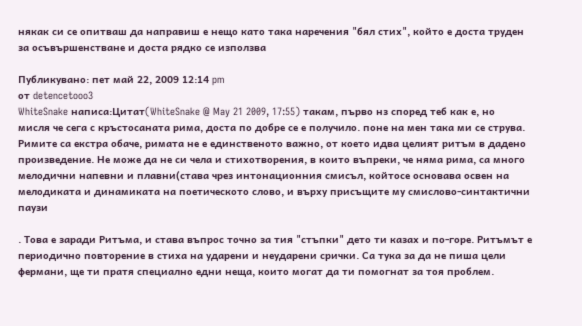някак си се опитваш да направиш е нещо като така наречения "бял стих", който е доста труден за осъвършенстване и доста рядко се използва

Публикувано: пет май 22, 2009 12:14 pm
от detencetooo3
WhiteSnake написа:Цитат(WhiteSnake @ May 21 2009, 17:55) такам, първо нз според теб как е, но мисля че сега с кръстосаната рима, доста по добре се е получило. поне на мен така ми се струва.
Римите са екстра обаче, римата не е единственото важно, от което идва целият ритъм в дадено произведение. Не може да не си чела и стихотворения, в които въпреки, че няма рима, са много мелодични напевни и плавни(става чрез интонационния смисъл, койтосе основава освен на мелодиката и динамиката на поетическото слово, и върху присъщите му смислово-синтактични паузи

. Това е заради Ритъма, и става въпрос точно за тия "стъпки" дето ти казах и по-горе. Ритъмът е периодично повторение в стиха на ударени и неударени срички. Са тука за да не пиша цели фермани, ще ти пратя специално едни неща, които могат да ти помогнат за тоя проблем.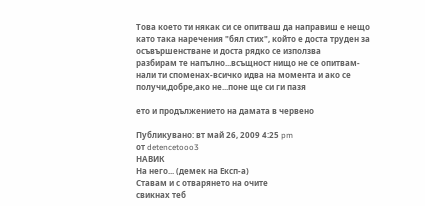Това което ти някак си се опитваш да направиш е нещо като така наречения "бял стих", който е доста труден за осъвършенстване и доста рядко се използва
разбирам те напълно...всъщност нищо не се опитвам-нали ти споменах-всичко идва на момента и ако се получи,добре,ако не...поне ще си ги пазя

ето и продължението на дамата в червено

Публикувано: вт май 26, 2009 4:25 pm
от detencetooo3
НАВИК
На него... (демек на Експ-а)
Ставам и с отварянето на очите
свикнах теб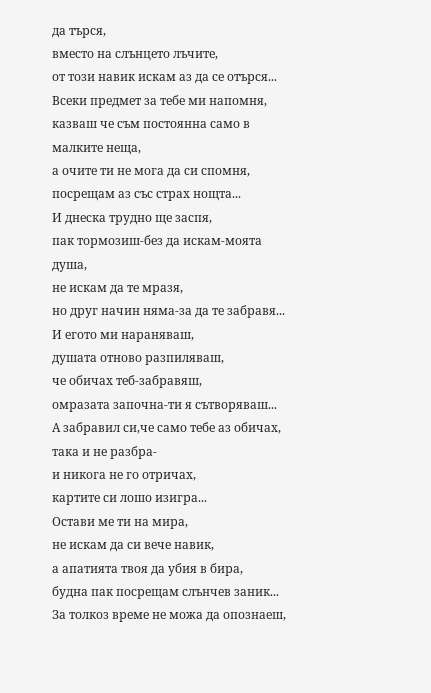да търся,
вместо на слънцето лъчите,
от този навик искам аз да се отърся...
Всеки предмет за тебе ми напомня,
казваш че съм постоянна само в малките неща,
а очите ти не мога да си спомня,
посрещам аз със страх нощта...
И днеска трудно ще заспя,
пак тормозиш-без да искам-моята душа,
не искам да те мразя,
но друг начин няма-за да те забравя...
И егото ми нараняваш,
душата отново разпиляваш,
че обичах теб-забравяш,
омразата започна-ти я сътворяваш...
А забравил си,че само тебе аз обичах,
така и не разбра-
и никога не го отричах,
картите си лошо изигра...
Остави ме ти на мира,
не искам да си вече навик,
а апатията твоя да убия в бира,
будна пак посрещам слънчев заник...
За толкоз време не можа да опознаеш,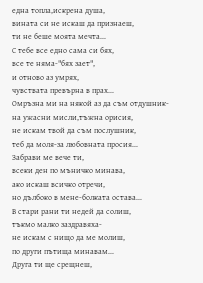една топла,искрена душа,
вината си не искаш да признаеш,
ти не беше моята мечта...
С тебе все едно сама си бях,
все те няма-"бях зает",
и отново аз умрях,
чувствата превърна в прах...
Омръзна ми на някой аз да съм отдушник-
на ужасни мисли,тъжна орисия,
не искам твой да съм послушник,
теб да моля-за любовната просия...
Забрави ме вече ти,
всеки ден по мъничко минава,
ако искаш всичко отречи,
но дълбоко в мене-болката остава...
В стари рани ти недей да солиш,
тъкмо малко заздравяха-
не искам с нищо да ме молиш,
по други пътища минавам...
Друга ти ще срещнеш,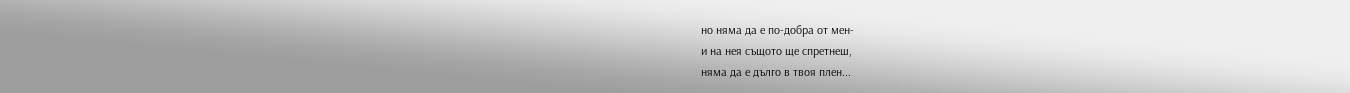но няма да е по-добра от мен-
и на нея същото ще спретнеш,
няма да е дълго в твоя плен...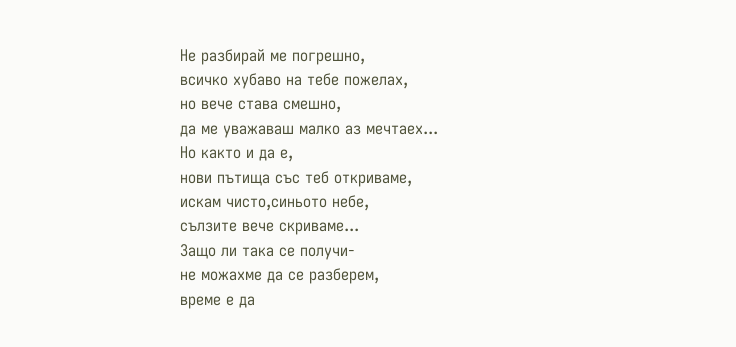Не разбирай ме погрешно,
всичко хубаво на тебе пожелах,
но вече става смешно,
да ме уважаваш малко аз мечтаех...
Но както и да е,
нови пътища със теб откриваме,
искам чисто,синьото небе,
сълзите вече скриваме...
Защо ли така се получи-
не можахме да се разберем,
време е да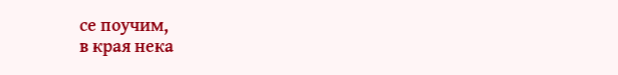се поучим,
в края нека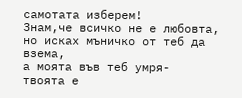самотата изберем!
Знам,че всичко не е любовта,
но исках мъничко от теб да взема,
а моята във теб умря-
твоята е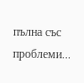пълна със проблеми...